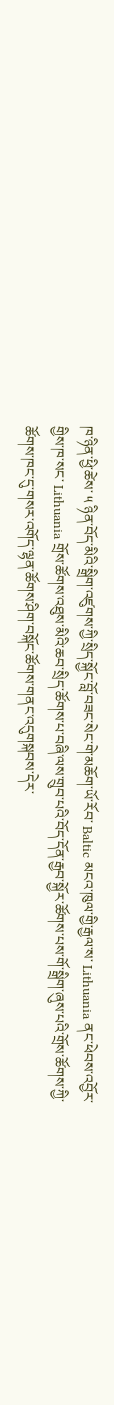ཁ་ཉིན་ཕྱི་ཚེས་ ༥ ཉིན་བོད་མིའི་སྒྲིག་འཛུགས་ཀྱི་སྲིད་སྐྱོང་བློ་བཟང་སེང་གེ་མཆོག་ཡོ་རོབ་ Baltic མངའ་ཁུལ་གྱི་རྒྱལ་ས་ Lithuania ནང་ཕེབས་འབྱོར་གྱིས་ཁ་སང་ Lithuania གྲོས་ཚོགས་འཐུས་མིའི་ཆབ་སྲིད་ཚོགས་པ་བཞི་ལས་གྲུབ་པའི་བོད་དོན་རྒྱབ་སྐྱོར་ཚོགས་པས་གོ་སྒྲིག་ཞུས་པའི་གྲོས་ཚོགས་ཀྱི་ཚོགས་ཁང་དུ་གསར་འགོད་ལྷན་ཚོགས་ཤིག་བསྐོང་ཚོགས་གནང་འདུགསྐབས་དེར་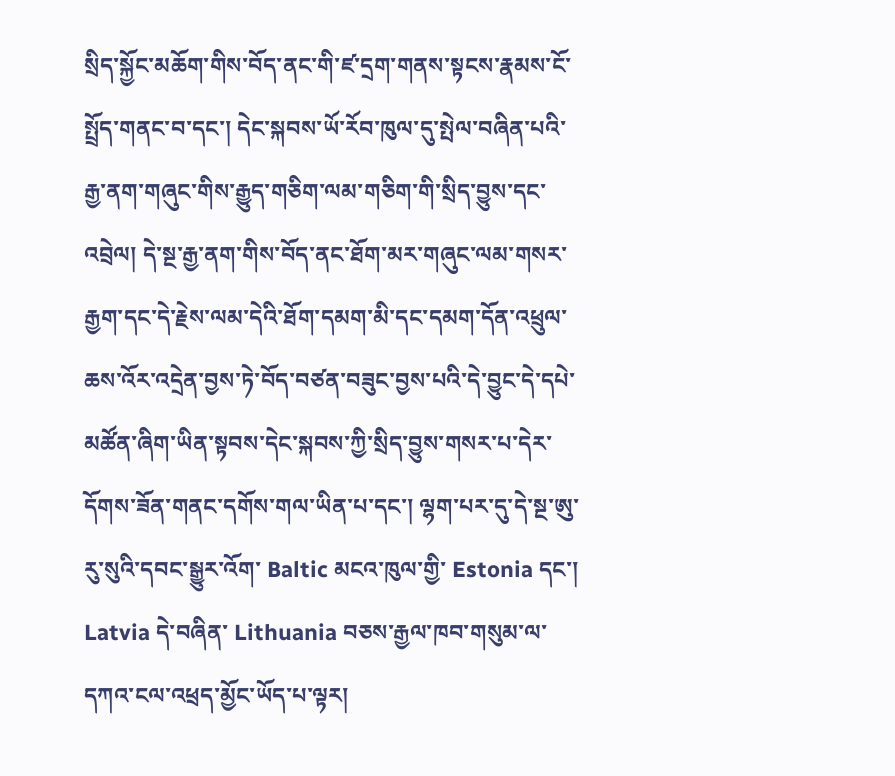སྲིད་སྐྱོང་མཆོག་གིས་བོད་ནང་གི་ཛ་དྲག་གནས་སྟངས་རྣམས་ངོ་སྤྲོད་གནང་བ་དང་། དེང་སྐབས་ཡོ་རོབ་ཁུལ་དུ་སྤེལ་བཞིན་པའི་རྒྱ་ནག་གཞུང་གིས་རྒྱུད་གཅིག་ལམ་གཅིག་གི་སྲིད་བྱུས་དང་འབྲེལ། དེ་སྔ་རྒྱ་ནག་གིས་བོད་ནང་ཐོག་མར་གཞུང་ལམ་གསར་རྒྱག་དང་དེ་རྗེས་ལམ་དེའི་ཐོག་དམག་མི་དང་དམག་དོན་འཕྲུལ་ཆས་འོར་འདྲེན་བྱས་ཏེ་བོད་བཙན་བཟུང་བྱས་པའི་དེ་བྱུང་དེ་དཔེ་མཚོན་ཞིག་ཡིན་སྟབས་དེང་སྐབས་ཀྱི་སྲིད་བྱུས་གསར་པ་དེར་དོགས་ཟོན་གནང་དགོས་གལ་ཡིན་པ་དང་། ལྷག་པར་དུ་དེ་སྔ་ཨུ་རུ་སུའི་དབང་སྒྱུར་འོག་ Baltic མངའ་ཁུལ་གྱི་ Estonia དང་། Latvia དེ་བཞིན་ Lithuania བཅས་རྒྱལ་ཁབ་གསུམ་ལ་དཀའ་ངལ་འཕྲད་མྱོང་ཡོད་པ་ལྟར།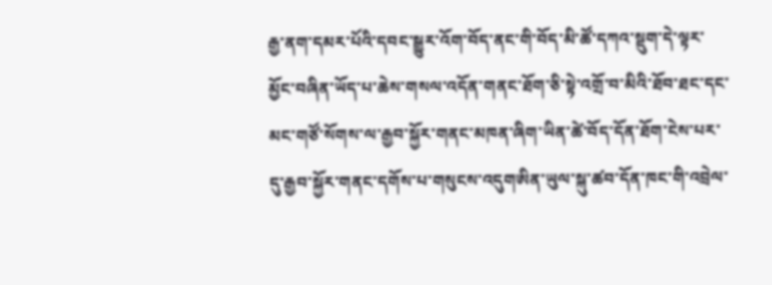རྒྱ་ནག་དམར་པོའི་དབང་སྒྱུར་འོག་བོད་ནང་གི་བོད་མི་ཚོ་དཀའ་སྡུག་དེ་ལྟར་མྱོང་བཞིན་ཡོད་པ་ཆེས་གསལ་འདོན་གནང་ཐོག་ཅི་སྟེ་འགྲོ་བ་མིའི་ཐོབ་ཐང་དང་མང་གཙོ་སོགས་ལ་རྒྱབ་སྐྱོར་གནང་མཁན་ཞིག་ཡིན་ཚེ་བོད་དོན་ཐོག་ངེས་པར་དུ་རྒྱབ་སྐྱོར་གནང་དགོས་པ་གསུངས་འདུགཨིན་ཡུལ་སྐུ་ཚབ་དོན་ཁང་གི་འབྲེལ་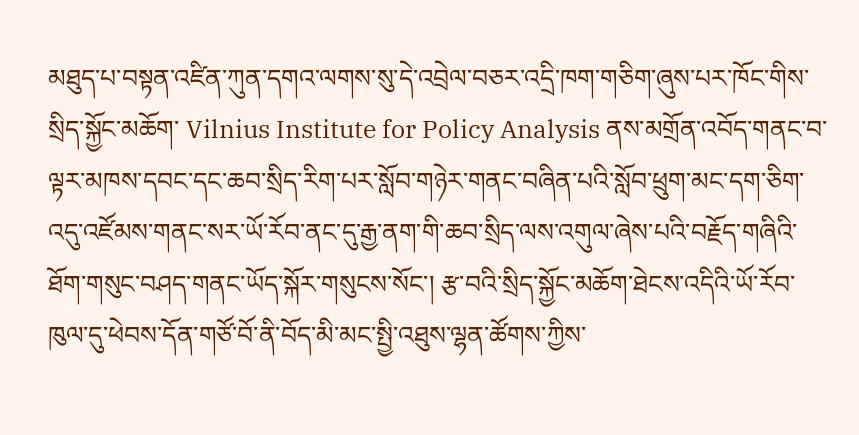མཐུད་པ་བསྟན་འཛིན་ཀུན་དགའ་ལགས་སུ་དེ་འབྲེལ་བཅར་འདྲི་ཁག་གཅིག་ཞུས་པར་ཁོང་གིས་སྲིད་སྐྱོང་མཆོག་ Vilnius Institute for Policy Analysis ནས་མགྲོན་འབོད་གནང་བ་ལྟར་མཁས་དབང་དང་ཆབ་སྲིད་རིག་པར་སློབ་གཉེར་གནང་བཞིན་པའི་སློབ་ཕྲུག་མང་དག་ཅིག་འདུ་འཛོམས་གནང་སར་ཡོ་རོབ་ནང་དུ་རྒྱ་ནག་གི་ཆབ་སྲིད་ལས་འགུལ་ཞེས་པའི་བརྗོད་གཞིའི་ཐོག་གསུང་བཤད་གནང་ཡོད་སྐོར་གསུངས་སོང་། རྩ་བའི་སྲིད་སྐྱོང་མཆོག་ཐེངས་འདིའི་ཡོ་རོབ་ཁུལ་དུ་ཕེབས་དོན་གཙོ་བོ་ནི་བོད་མི་མང་སྤྱི་འཐུས་ལྷན་ཚོགས་ཀྱིས་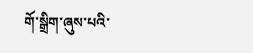གོ་སྒྲིག་ཞུས་པའི་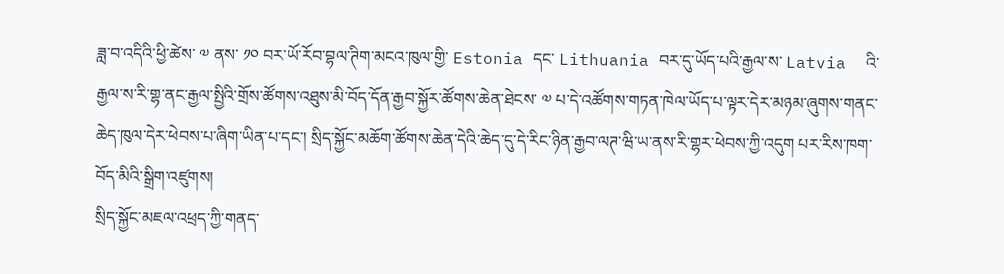ཟླ་བ་འདིའི་ཕྱི་ཚེས་ ༧ ནས་ ༡༠ བར་ཡོ་རོབ་བྷལ་ཊིག་མངའ་ཁུལ་གྱི་ Estonia དང་ Lithuania བར་དུ་ཡོད་པའི་རྒྱལ་ས་ Latvia  འི་རྒྱལ་ས་རི་གྷ་ནང་རྒྱལ་སྤྱིའི་གྲོས་ཚོགས་འཐུས་མི་བོད་དོན་རྒྱབ་སྐྱོར་ཚོགས་ཆེན་ཐེངས་ ༧ པ་དེ་འཚོགས་གཏན་ཁེལ་ཡོད་པ་ལྟར་དེར་མཉམ་ཞུགས་གནང་ཆེད་ཁུལ་དེར་ཕེབས་པ་ཞིག་ཡིན་པ་དང་། སྲིད་སྐྱོང་མཆོག་ཚོགས་ཆེན་དེའི་ཆེད་དུ་དེ་རིང་ཉིན་རྒྱབ་ལཊ་ཝི་ཡ་ནས་རི་གྷར་ཕེབས་ཀྱི་འདུག པར་རིས་ཁག་བོད་མིའི་སྒྲིག་འཛུགས།
སྲིད་སྐྱོང་མཇལ་འཕྲད་ཀྱི་གནད་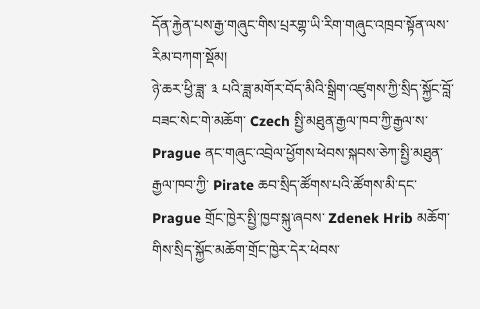དོན་རྐྱེན་པས་རྒྱ་གཞུང་གིས་པྲརགྷ་ཡི་རིག་གཞུང་འཁྲབ་སྟོན་ལས་རིམ་བཀག་སྡོམ།
ཉེ་ཆར་ཕྱི་ཟླ་ ༣ པའི་ཟླ་མགོར་བོད་མིའི་སྒྲིག་འཛུགས་ཀྱི་སྲིད་སྐྱོང་བློ་བཟང་སེང་གེ་མཆོག་ Czech སྤྱི་མཐུན་རྒྱལ་ཁབ་ཀྱི་རྒྱལ་ས་ Prague ནང་གཞུང་འབྲེལ་ཕྱོགས་ཕེབས་སྐབས་ཅེཀ་སྤྱི་མཐུན་རྒྱལ་ཁབ་ཀྱི་ Pirate ཆབ་སྲིད་ཚོགས་པའི་ཚོགས་མི་དང་ Prague གྲོང་ཁྱེར་སྤྱི་ཁྱབ་སྐུ་ཞབས་ Zdenek Hrib མཆོག་གིས་སྲིད་སྐྱོང་མཆོག་གྲོང་ཁྱེར་དེར་ཕེབས་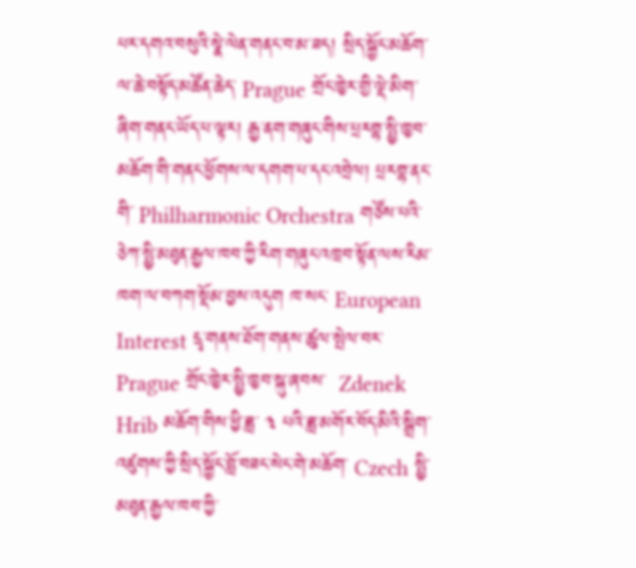པར་དགའ་བསུའི་སྣེ་ལེན་གནང་བ་མ་ཟད། སྲིད་སྐྱོང་མཆོག་ལ་ཆེ་བསྟོད་མཚོན་ཆེད་ Prague གྲོང་ཁྱེར་གྱི་ལྡེ་མིག་ཞིག་གནང་ཡོད་པ་ལྟར། རྒྱ་ནག་གཞུང་གིས་པྲརགྷ་སྤྱི་ཁྱབ་མཆོག་གི་གནང་ཕྱོགས་ལ་དགག་པ་དང་འབྲེལ། པྲརགྷ་ནང་གི་ Philharmonic Orchestra གཙོས་པའི་ཅེཀ་སྤྱི་མཐུན་རྒྱལ་ཁབ་ཀྱི་རིག་གཞུང་འཁྲབ་སྟོན་ལས་རིམ་ཁག་ལ་བཀག་སྡོམ་བྱས་འདུག ཁ་སང་ European Interest དྲྭ་གནས་ཐོག་གནས་ཚུལ་སྤེལ་བར་ Prague གྲོང་ཁྱེར་སྤྱི་ཁྱབ་སྐུ་ཞབས་  Zdenek Hrib མཆོག་གིས་ཕྱི་ཟླ་ ༣ པའི་ཟླ་མགོར་བོད་མིའི་སྒྲིག་འཛུགས་ཀྱི་སྲིད་སྐྱོང་བློ་བཟང་སེང་གེ་མཆོག་ Czech སྤྱི་མཐུན་རྒྱལ་ཁབ་ཀྱི་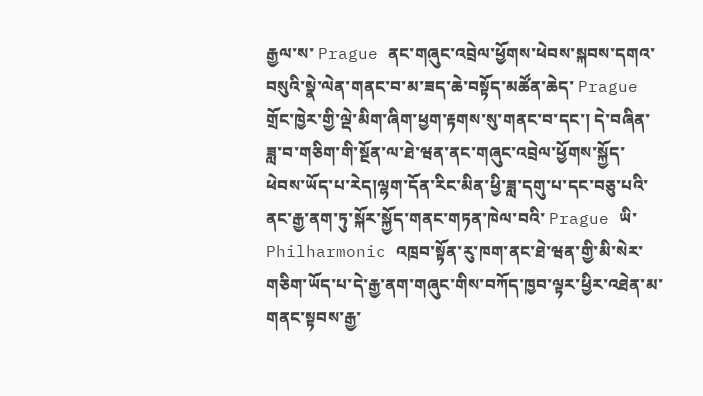རྒྱལ་ས་ Prague ནང་གཞུང་འབྲེལ་ཕྱོགས་ཕེབས་སྐབས་དགའ་བསུའི་སྣེ་ལེན་གནང་བ་མ་ཟད་ཆེ་བསྟོད་མཚོན་ཆེད་ Prague གྲོང་ཁྱེར་གྱི་ལྡེ་མིག་ཞིག་ཕྱག་རྟགས་སུ་གནང་བ་དང་། དེ་བཞིན་ཟླ་བ་གཅིག་གི་སྔོན་ལ་ཐེ་ཝན་ནང་གཞུང་འབྲེལ་ཕྱོགས་སྐྱོད་ཕེབས་ཡོད་པ་རེད།ལྷག་དོན་རིང་མིན་ཕྱི་ཟླ་དགུ་པ་དང་བཅུ་པའི་ནང་རྒྱ་ནག་ཏུ་སྐོར་སྐྱོད་གནང་གཏན་ཁེལ་བའི་ Prague ཡི་ Philharmonic འཁྲབ་སྟོན་རུ་ཁག་ནང་ཐེ་ཝན་གྱི་མི་སེར་གཅིག་ཡོད་པ་དེ་རྒྱ་ནག་གཞུང་གིས་བཀོད་ཁྱབ་ལྟར་ཕྱིར་འཐེན་མ་གནང་སྟབས་རྒྱ་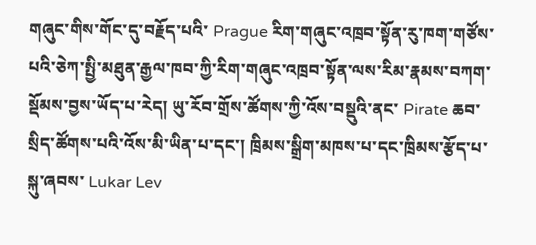གཞུང་གིས་གོང་དུ་བརྗོད་པའི་ Prague རིག་གཞུང་འཁྲབ་སྟོན་རུ་ཁག་གཙོས་པའི་ཅེཀ་སྤྱི་མཐུན་རྒྱལ་ཁབ་ཀྱི་རིག་གཞུང་འཁྲབ་སྟོན་ལས་རིམ་རྣམས་བཀག་སྡོམས་བྱས་ཡོད་པ་རེད། ཡུ་རོབ་གྲོས་ཚོགས་ཀྱི་འོས་བསྡུའི་ནང་ Pirate ཆབ་སྲིད་ཚོགས་པའི་འོས་མི་ཡིན་པ་དང་། ཁྲིམས་སྒྲིག་མཁས་པ་དང་ཁྲིམས་རྩོད་པ་སྐུ་ཞབས་ Lukar Lev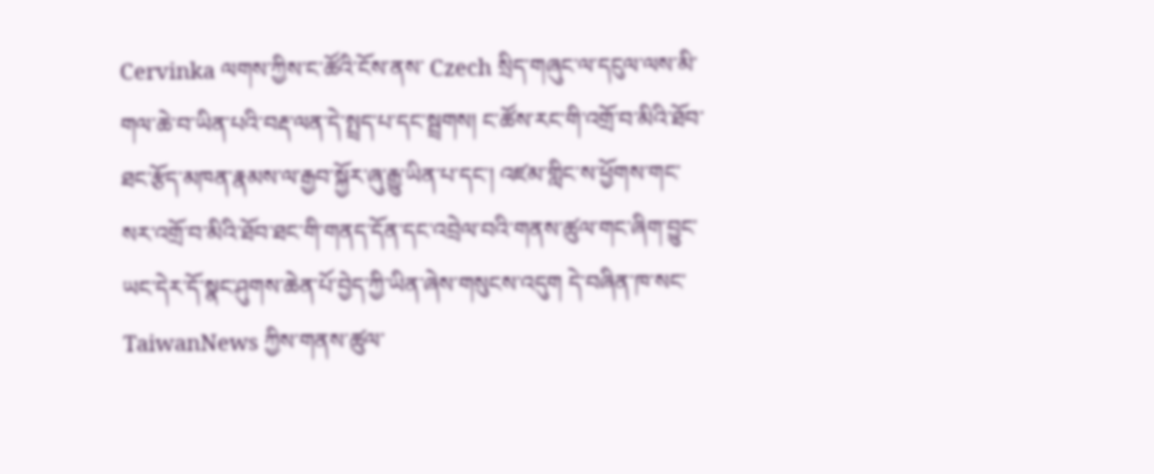Cervinka ལགས་ཀྱིས་ང་ཚོའི་ངོས་ནས་ Czech སྲིད་གཞུང་ལ་དངུལ་ལས་མི་གལ་ཆེ་བ་ཡིན་པའི་བརྡ་ལན་དེ་སྤྲད་པ་དང་སྦྲགས། ང་ཚོས་རང་གི་འགྲོ་བ་མིའི་ཐོབ་ཐང་རྩོད་མཁན་རྣམས་ལ་རྒྱབ་སྐྱོར་ཞུ་རྒྱུ་ཡིན་པ་དང་། འཛམ་གླིང་ས་ཕྱོགས་གང་སར་འགྲོ་བ་མིའི་ཐོབ་ཐང་གི་གནད་དོན་དང་འབྲེལ་བའི་གནས་ཚུལ་གང་ཞིག་བྱུང་ཡང་དེར་དོ་སྣང་ཤུགས་ཆེན་པོ་བྱེད་ཀྱི་ཡིན་ཞེས་གསུངས་འདུག དེ་བཞིན་ཁ་སང་ TaiwanNews ཀྱིས་གནས་ཚུལ་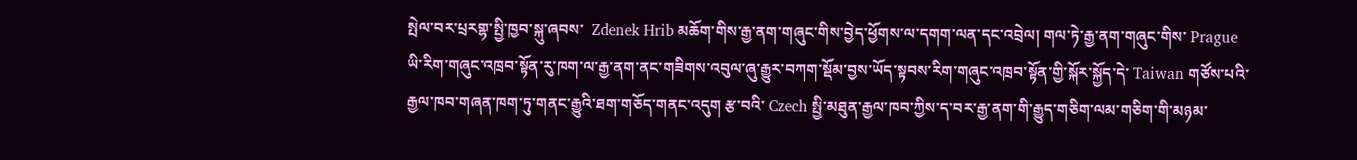སྤེལ་བར་པྲརགྷ་སྤྱི་ཁྱབ་སྐུ་ཞབས་  Zdenek Hrib མཆོག་གིས་རྒྱ་ནག་གཞུང་གིས་བྱེད་ཕྱོགས་ལ་དགག་ལན་དང་འབྲེལ། གལ་ཏེ་རྒྱ་ནག་གཞུང་གིས་ Prague ཡི་རིག་གཞུང་འཁྲབ་སྟོན་རུ་ཁག་ལ་རྒྱ་ནག་ནང་གཟིགས་འབུལ་ཞུ་རྒྱུར་བཀག་སྡོམ་བྱས་ཡོད་སྟབས་རིག་གཞུང་འཁྲབ་སྟོན་གྱི་སྐོར་སྐྱོད་དེ་ Taiwan གཙོས་པའི་རྒྱལ་ཁབ་གཞན་ཁག་ཏུ་གནང་རྒྱུའི་ཐག་གཅོད་གནང་འདུག རྩ་བའི་ Czech སྤྱི་མཐུན་རྒྱལ་ཁབ་ཀྱིས་ད་བར་རྒྱ་ནག་གི་རྒྱུད་གཅིག་ལམ་གཅིག་གི་མཉམ་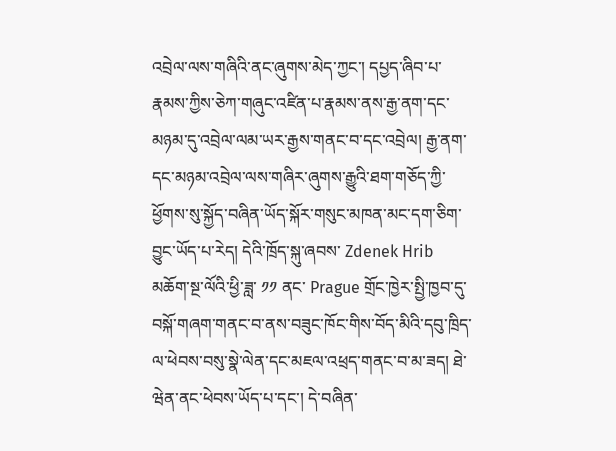འབྲེལ་ལས་གཞིའི་ནང་ཞུགས་མེད་ཀྱང་། དཔྱད་ཞིབ་པ་རྣམས་ཀྱིས་ཅེཀ་གཞུང་འཛིན་པ་རྣམས་ནས་རྒྱ་ནག་དང་མཉམ་དུ་འབྲེལ་ལམ་ཡར་རྒྱས་གནང་བ་དང་འབྲེལ། རྒྱ་ནག་དང་མཉམ་འབྲེལ་ལས་གཞིར་ཞུགས་རྒྱུའི་ཐག་གཅོད་ཀྱི་ཕྱོགས་སུ་སྐྱོད་བཞིན་ཡོད་སྐོར་གསུང་མཁན་མང་དག་ཅིག་བྱུང་ཡོད་པ་རེད། དེའི་ཁྲོད་སྐུ་ཞབས་ Zdenek Hrib མཆོག་སྔ་ལོའི་ཕྱི་ཟླ་ ༡༡ ནང་ Prague གྲོང་ཁྱེར་སྤྱི་ཁྱབ་དུ་བསྐོ་གཞག་གནང་བ་ནས་བཟུང་ཁོང་གིས་བོད་མིའི་དབུ་ཁྲིད་ལ་ཕེབས་བསུ་སྣེ་ལེན་དང་མཇལ་འཕྲད་གནང་བ་མ་ཟད། ཐེ་ཝེན་ནང་ཕེབས་ཡོད་པ་དང་། དེ་བཞིན་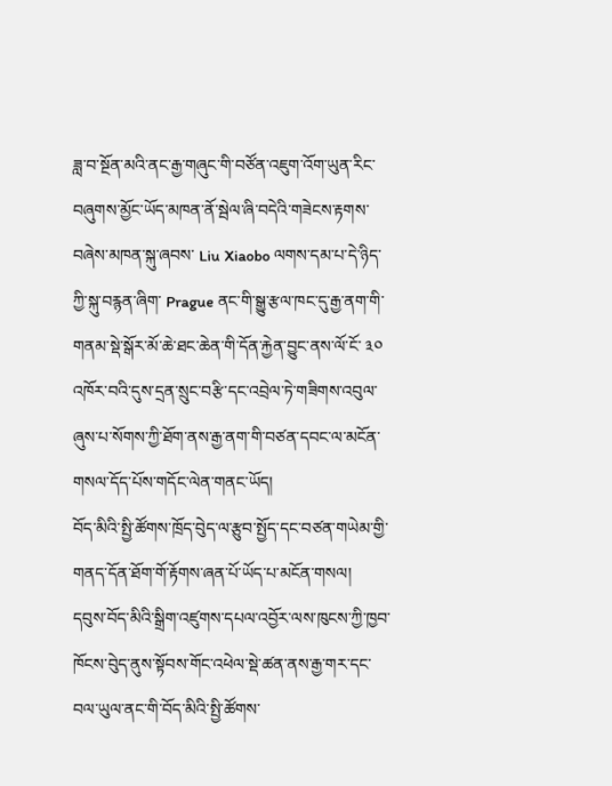ཟླ་བ་སྔོན་མའི་ནང་རྒྱ་གཞུང་གི་བཙོན་འཇུག་འོག་ཡུན་རིང་བཞུགས་མྱོང་ཡོད་མཁན་ནོ་སྦེལ་ཞི་བདེའི་གཟེངས་རྟགས་བཞེས་མཁན་སྐུ་ཞབས་ Liu Xiaobo ལགས་དམ་པ་དེ་ཉིད་ཀྱི་སྐུ་བརྙན་ཞིག་ Prague ནང་གི་སྒྱུ་རྩལ་ཁང་དུ་རྒྱ་ནག་གི་གནམ་སྡེ་སྒོར་མོ་ཆེ་ཐང་ཆེན་གི་དོན་རྐྱེན་བྱུང་ནས་ལོ་ངོ་ ༣༠ འཁོར་བའི་དུས་དྲན་སྲུང་བརྩི་དང་འབྲེལ་ཏེ་གཟིགས་འབུལ་ཞུས་པ་སོགས་ཀྱི་ཐོག་ནས་རྒྱ་ནག་གི་བཙན་དབང་ལ་མངོན་གསལ་དོད་པོས་གདོང་ལེན་གནང་ཡོད།
བོད་མིའི་སྤྱི་ཚོགས་ཁྲོད་བེུད་ལ་རྩུབ་སྤྱོད་དང་བཙན་གཡེམ་གྱི་གནད་དོན་ཐོག་གོ་རྟོགས་ཞན་པོ་ཡོད་པ་མངོན་གསལ།
དབུས་བོད་མིའི་སྒྲིག་འཛུགས་དཔལ་འབྱོར་ལས་ཁུངས་ཀྱི་ཁྱབ་ཁོངས་བེུད་ནུས་སྟོབས་གོང་འཕེལ་སྡེ་ཚན་ནས་རྒྱ་གར་དང་བལ་ཡུལ་ནང་གི་བོད་མིའི་སྤྱི་ཚོགས་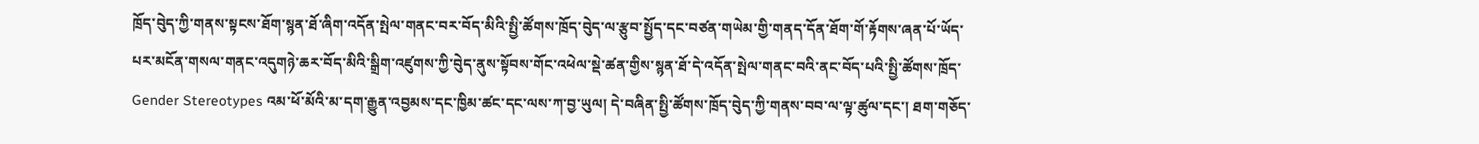ཁྲོད་བེུད་ཀྱི་གནས་སྟངས་ཐོག་སྙན་ཐོ་ཞིག་འདོན་སྤེལ་གནང་བར་བོད་མིའི་སྤྱི་ཚོགས་ཁྲོད་བེུད་ལ་རྩུབ་སྤྱོད་དང་བཙན་གཡེམ་གྱི་གནད་དོན་ཐོག་གོ་རྟོགས་ཞན་པོ་ཡོད་པར་མངོན་གསལ་གནང་འདུགཉེ་ཆར་བོད་མིའི་སྒྲིག་འཛུགས་ཀྱི་བེུད་ནུས་སྟོབས་གོང་འཕེལ་སྡེ་ཚན་གྱིས་སྙན་ཐོ་དེ་འདོན་སྤེལ་གནང་བའི་ནང་བོད་པའི་སྤྱི་ཚོགས་ཁྲོད་ Gender Stereotypes འམ་ཕོ་མོའི་མ་དག་རྒྱུན་འབྱམས་དང་ཁྱིམ་ཚང་དང་ལས་ཀ་བྱ་ཡུལ། དེ་བཞིན་སྤྱི་ཚོགས་ཁྲོད་བེུད་ཀྱི་གནས་བབ་ལ་ལྟ་ཚུལ་དང་། ཐག་གཅོད་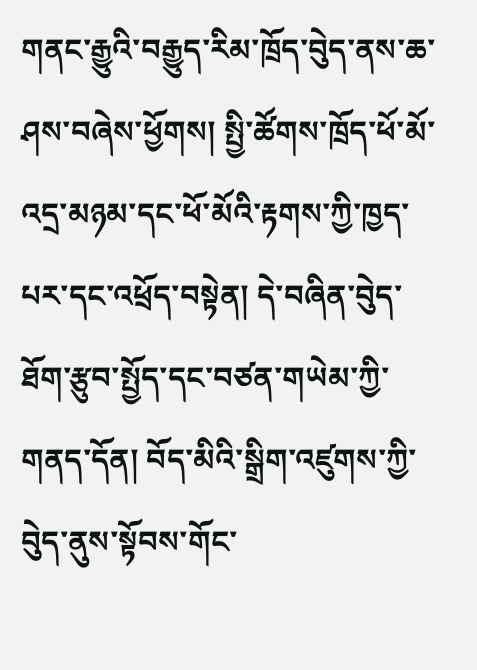གནང་རྒྱུའི་བརྒྱུད་རིམ་ཁྲོད་བེུད་ནས་ཆ་ཤས་བཞེས་ཕྱོགས། སྤྱི་ཚོགས་ཁྲོད་ཕོ་མོ་འདྲ་མཉམ་དང་ཕོ་མོའི་རྟགས་ཀྱི་ཁྱད་པར་དང་འཕྲོད་བསྟེན། དེ་བཞིན་བེུད་ཐོག་རྩུབ་སྤྱོད་དང་བཙན་གཡེམ་ཀྱི་གནད་དོན། བོད་མིའི་སྒྲིག་འཛུགས་ཀྱི་བེུད་ནུས་སྟོབས་གོང་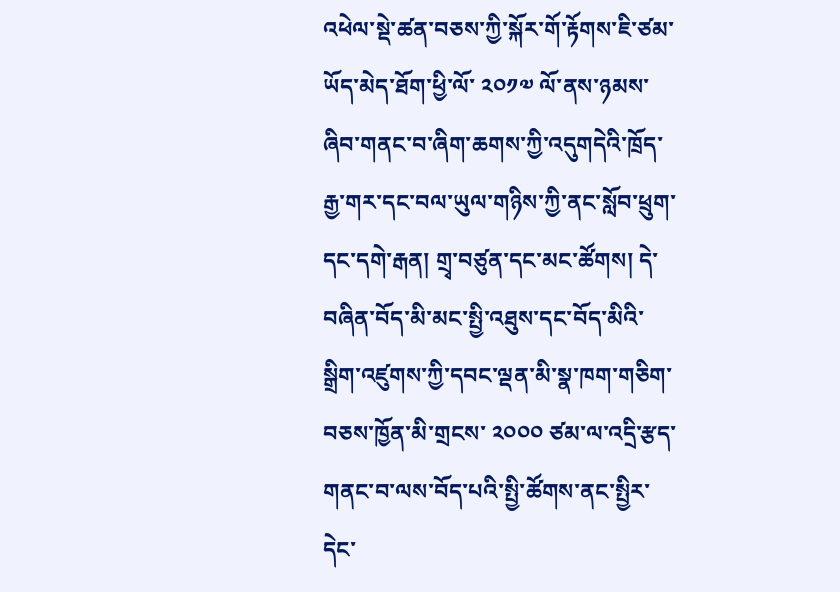འཕེལ་སྡེ་ཚན་བཅས་ཀྱི་སྐོར་གོ་རྟོགས་ཇི་ཙམ་ཡོད་མེད་ཐོག་ཕྱི་ལོ་ ༢༠༡༧ ལོ་ནས་ཉམས་ཞིབ་གནང་བ་ཞིག་ཆགས་ཀྱི་འདུགདེའི་ཁྲོད་རྒྱ་གར་དང་བལ་ཡུལ་གཉིས་ཀྱི་ནང་སློབ་ཕྲུག་དང་དགེ་རྒན། གྲྭ་བཙུན་དང་མང་ཚོགས། དེ་བཞིན་བོད་མི་མང་སྤྱི་འཐུས་དང་བོད་མིའི་སྒྲིག་འཛུགས་ཀྱི་དབང་ལྡན་མི་སྣ་ཁག་གཅིག་བཅས་ཁྱོན་མི་གྲངས་ ༢༠༠༠ ཙམ་ལ་འདྲི་རྩད་གནང་བ་ལས་བོད་པའི་སྤྱི་ཚོགས་ནང་སྤྱིར་དེང་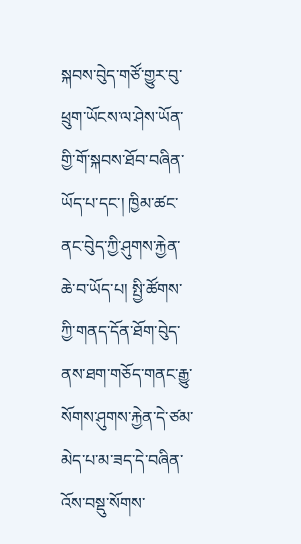སྐབས་བེུད་གཙོ་གྱུར་བུ་ཕྲུག་ཡོངས་ལ་ཤེས་ཡོན་གྱི་གོ་སྐབས་ཐོབ་བཞིན་ཡོད་པ་དང་། ཁྱིམ་ཚང་ནང་བེུད་ཀྱི་ཤུགས་རྐྱེན་ཆེ་བ་ཡོད་པ། སྤྱི་ཚོགས་ཀྱི་གནད་དོན་ཐོག་བེུད་ནས་ཐག་གཅོད་གནང་རྒྱུ་སོགས་ཤུགས་རྐྱེན་དེ་ཙམ་མེད་པ་མ་ཟད་དེ་བཞིན་འོས་བསྡུ་སོགས་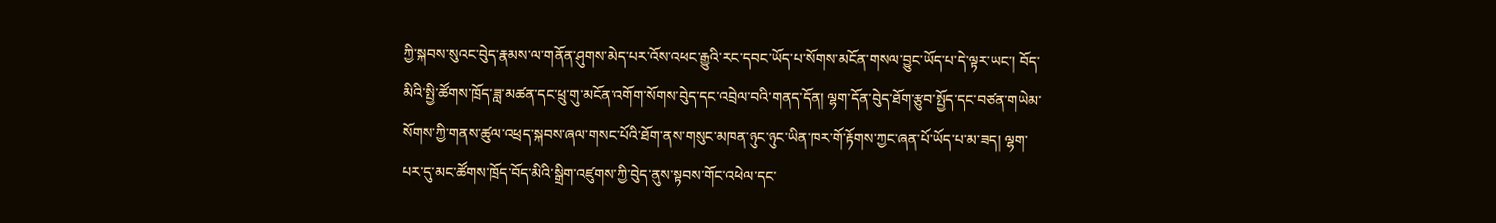ཀྱི་སྐབས་སུའང་བེུད་རྣམས་ལ་གནོན་ཤུགས་མེད་པར་འོས་འཕང་རྒྱུའི་རང་དབང་ཡོད་པ་སོགས་མངོན་གསལ་བྱུང་ཡོད་པ་དེ་ལྟར་ཡང་། བོད་མིའི་སྤྱི་ཚོགས་ཁྲོད་ཟླ་མཚན་དང་ཕྲུ་གུ་མངོན་འགོག་སོགས་བེུད་དང་འབྲེལ་བའི་གནད་དོན། ལྷག་དོན་བེུད་ཐོག་རྩུབ་སྤྱོད་དང་བཙན་གཡེམ་སོགས་ཀྱི་གནས་ཚུལ་འཕྲད་སྐབས་ཞལ་གསང་པོའི་ཐོག་ནས་གསུང་མཁན་ཉུང་ཉུང་ཡིན་ཁར་གོ་རྟོགས་ཀྱང་ཞན་པོ་ཡོད་པ་མ་ཟད། ལྷག་པར་དུ་མང་ཚོགས་ཁྲོད་བོད་མིའི་སྒྲིག་འཛུགས་ཀྱི་བེུད་ནུས་སྟབས་གོང་འཕེལ་དང་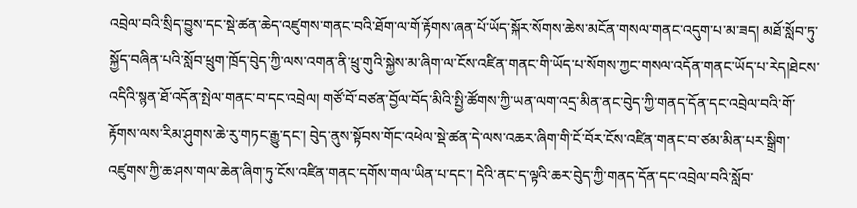འབྲེལ་བའི་སྲིད་བྱུས་དང་སྡེ་ཚན་ཆེད་འཛུགས་གནང་བའི་ཐོག་ལ་གོ་རྟོགས་ཞན་པོ་ཡོད་སྐོར་སོགས་ཆེས་མངོན་གསལ་གནང་འདུག་པ་མ་ཟད། མཐོ་སློབ་ཏུ་སྐྱོད་བཞིན་པའི་སློབ་ཕྲུག་ཁྲོད་བེུད་ཀྱི་ལས་འགན་ནི་ཕྲུ་གུའི་སྐྱེས་མ་ཞིག་ལ་ངོས་འཛིན་གནང་གི་ཡོད་པ་སོགས་ཀྱང་གསལ་འདོན་གནང་ཡོད་པ་རེད།ཐེངས་འདིའི་སྙན་ཐོ་འདོན་སྤེལ་གནང་བ་དང་འབྲེལ། གཙོ་བོ་བཙན་བྱོལ་བོད་མིའི་སྤྱི་ཚོགས་ཀྱི་ཡན་ལག་འདྲ་མིན་ནང་བེུད་ཀྱི་གནད་དོན་དང་འབྲེལ་བའི་གོ་རྟོགས་ལས་རིམ་ཤུགས་ཆེ་རུ་གཏང་རྒྱུ་དང་། བེུད་ནུས་སྟོབས་གོང་འཕེལ་སྡེ་ཚན་དེ་ལས་འཆར་ཞིག་གི་ངོ་བོར་ངོས་འཛིན་གནང་བ་ཙམ་མིན་པར་སྒྲིག་འཛུགས་ཀྱི་ཆ་ཤས་གལ་ཆེན་ཞིག་ཏུ་ངོས་འཛིན་གནང་དགོས་གལ་ཡིན་པ་དང་། དེའི་ནང་ད་ལྟའི་ཆར་བེུད་ཀྱི་གནད་དོན་དང་འབྲེལ་བའི་སློབ་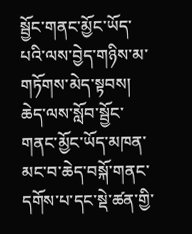སྦྱོང་གནང་མྱོང་ཡོད་པའི་ལས་བྱེད་གཉིས་མ་གཏོགས་མེད་སྟབས། ཆེད་ལས་སློབ་སྦྱོང་གནང་མྱོང་ཡོད་མཁན་མང་བ་ཆེད་བསྐོ་གནང་དགོས་པ་དང་སྡེ་ཚན་གྱི་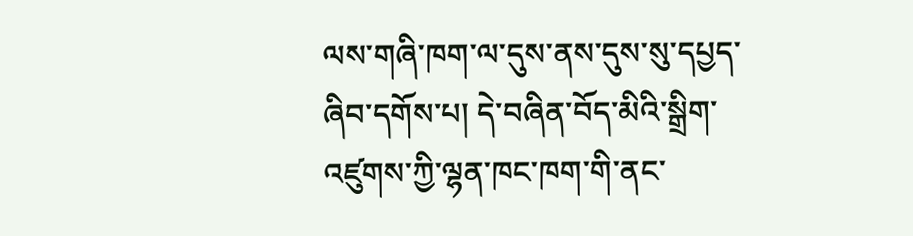ལས་གཞི་ཁག་ལ་དུས་ནས་དུས་སུ་དཔྱད་ཞིབ་དགོས་པ། དེ་བཞིན་བོད་མིའི་སྒྲིག་འཛུགས་ཀྱི་ལྷན་ཁང་ཁག་གི་ནང་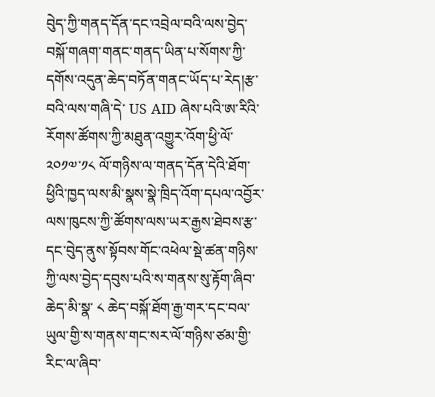བེུད་ཀྱི་གནད་དོན་དང་འབྲེལ་བའི་ལས་བྱེད་བསྐོ་གཞག་གནང་གནད་ཡིན་པ་སོགས་ཀྱི་དགོས་འདུན་ཆེད་བཏོན་གནང་ཡོད་པ་རེད།རྩ་བའི་ལས་གཞི་དེ་ US AID ཞེས་པའི་ཨ་རིའི་རོགས་ཚོགས་ཀྱི་མཐུན་འགྱུར་འོག་ཕྱི་ལོ་ ༢༠༡༧་༡༨ ལོ་གཉིས་ལ་གནད་དོན་དེའི་ཐོག་ཕྱིའི་ཁྱད་ལས་མི་སྣས་སྣེ་ཁྲིད་འོག་དཔལ་འབྱོར་ལས་ཁུངས་ཀྱི་ཚོགས་ལས་ཡར་རྒྱས་ཐེབས་རྩ་དང་བེུད་ནུས་སྟོབས་གོང་འཕེལ་སྡེ་ཚན་གཉིས་ཀྱི་ལས་བྱེད་དབུས་པའི་ས་གནས་སུ་རྟོག་ཞིབ་ཆེད་མི་སྣ་ ༨ ཆེད་བསྐོ་ཐོག་རྒྱ་གར་དང་བལ་ཡུལ་གྱི་ས་གནས་གང་སར་ལོ་གཉིས་ཙམ་གྱི་རིང་ལ་ཞིབ་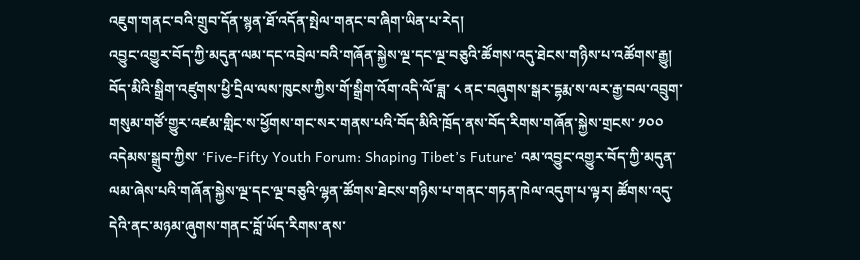འཇུག་གནང་བའི་གྲུབ་དོན་སྙན་ཐོ་འདོན་སྤེལ་གནང་བ་ཞིག་ཡིན་པ་རེད།
འབྱུང་འགྱུར་བོད་ཀྱི་མདུན་ལམ་དང་འབྲེལ་བའི་གཞོན་སྐྱེས་ལྔ་དང་ལྔ་བཅུའི་ཚོགས་འདུ་ཐེངས་གཉིས་པ་འཚོགས་རྒྱུ།
བོད་མིའི་སྒྲིག་འཛུགས་ཕྱི་དྲིལ་ལས་ཁུངས་ཀྱིས་གོ་སྒྲིག་འོག་འདི་ལོ་ཟླ་ ༨ ནང་བཞུགས་སྒར་དྷརྨ་ས་ལར་རྒྱ་བལ་འབྲུག་གསུམ་གཙོ་གྱུར་འཛམ་གླིང་ས་ཕྱོགས་གང་སར་གནས་པའི་བོད་མིའི་ཁྲོད་ནས་བོད་རིགས་གཞོན་སྐྱེས་གྲངས་ ༡༠༠ འདེམས་སྒྲུབ་ཀྱིས་ ‘Five-Fifty Youth Forum: Shaping Tibet’s Future’ འམ་འབྱུང་འགྱུར་བོད་ཀྱི་མདུན་ལམ་ཞེས་པའི་གཞོན་སྐྱེས་ལྔ་དང་ལྔ་བཅུའི་ལྷན་ཚོགས་ཐེངས་གཉིས་པ་གནང་གཏན་ཁེལ་འདུག་པ་ལྟར། ཚོགས་འདུ་དེའི་ནང་མཉམ་ཞུགས་གནང་བློ་ཡོད་རིགས་ནས་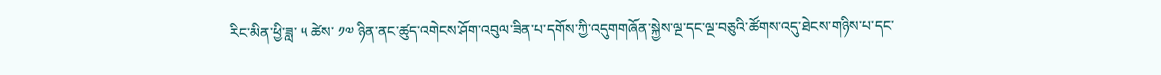རིང་མིན་ཕྱི་ཟླ་ ༥ ཚེས་ ༡༧ ཉིན་ནང་ཚུད་འགེངས་ཤོག་འབུལ་ཟིན་པ་དགོས་ཀྱི་འདུགགཞོན་སྐྱེས་ལྔ་དང་ལྔ་བཅུའི་ཚོགས་འདུ་ཐེངས་གཉིས་པ་དང་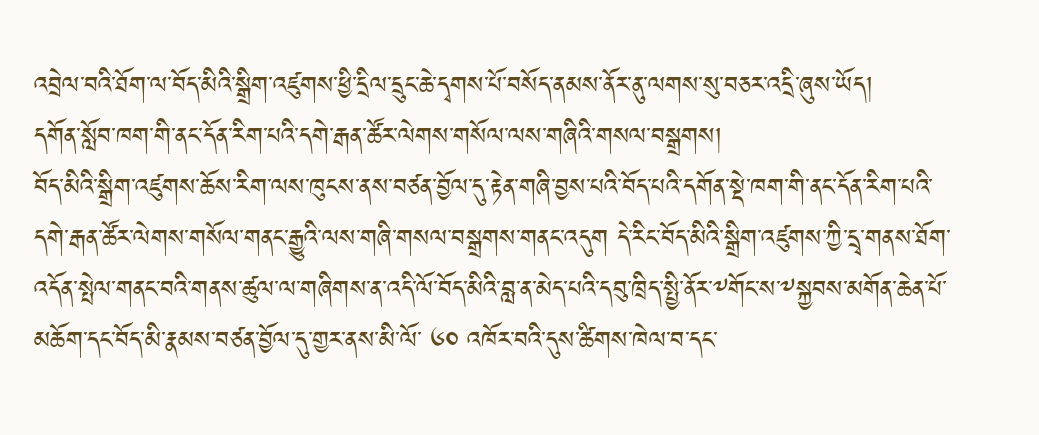འབྲེལ་བའི་ཐོག་ལ་བོད་མིའི་སྒྲིག་འཛུགས་ཕྱི་དྲིལ་དྲུང་ཆེ་དྭགས་པོ་བསོད་ནམས་ནོར་ནུ་ལགས་སུ་བཅར་འདྲི་ཞུས་ཡོད།
དགོན་སློབ་ཁག་གི་ནང་དོན་རིག་པའི་དགེ་རྒན་ཚོར་ལེགས་གསོལ་ལས་གཞིའི་གསལ་བསྒྲགས།
བོད་མིའི་སྒྲིག་འཛུགས་ཆོས་རིག་ལས་ཁུངས་ནས་བཙན་བྱོལ་དུ་རྟེན་གཞི་བྱས་པའི་བོད་པའི་དགོན་སྡེ་ཁག་གི་ནང་དོན་རིག་པའི་དགེ་རྒན་ཚོར་ལེགས་གསོལ་གནང་རྒྱུའི་ལས་གཞི་གསལ་བསྒྲགས་གནང་འདུག དེ་རིང་བོད་མིའི་སྒྲིག་འཛུགས་ཀྱི་དྲྭ་གནས་ཐོག་འདོན་སྤེལ་གནང་བའི་གནས་ཚུལ་ལ་གཞིགས་ན་འདི་ལོ་བོད་མིའི་བླ་ན་མེད་པའི་དབུ་ཁྲིད་སྤྱི་ནོར་༸གོང་ས་༸སྐྱབས་མགོན་ཆེན་པོ་མཆོག་དང་བོད་མི་རྣམས་བཙན་བྱོལ་དུ་གྱར་ནས་མི་ལོ་ ༦༠ འཁོར་བའི་དུས་ཚིགས་ཁེལ་བ་དང་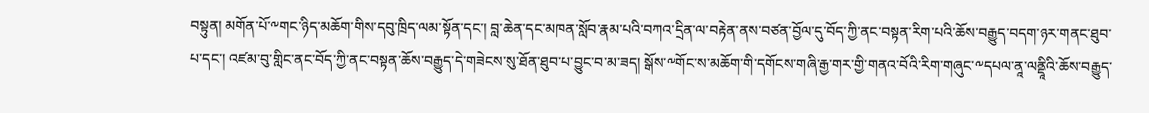བསྟུན། མགོན་པོ་༸གང་ཉིད་མཆོག་གིས་དབུ་ཁྲིད་ལམ་སྟོན་དང་། བླ་ཆེན་དང་མཁན་སློབ་རྣམ་པའི་བཀའ་དྲིན་ལ་བརྟེན་ནས་བཙན་བྱོལ་དུ་བོད་ཀྱི་ནང་བསྟན་རིག་པའི་ཆོས་བརྒྱུད་བདག་ཉར་གནང་ཐུབ་པ་དང་། འཛམ་བུ་གླིང་ནང་བོད་ཀྱི་ནང་བསྟན་ཆོས་བརྒྱུད་དེ་གཟེངས་སུ་ཐོན་ཐུབ་པ་བྱུང་བ་མ་ཟད། སྒོས་༸གོང་ས་མཆོག་གི་དགོངས་གཞི་རྒྱ་གར་གྱི་གནའ་བོའི་རིག་གཞུང་༸དཔལ་ནཱ་ལནྡཱིའི་ཆོས་བརྒྱུད་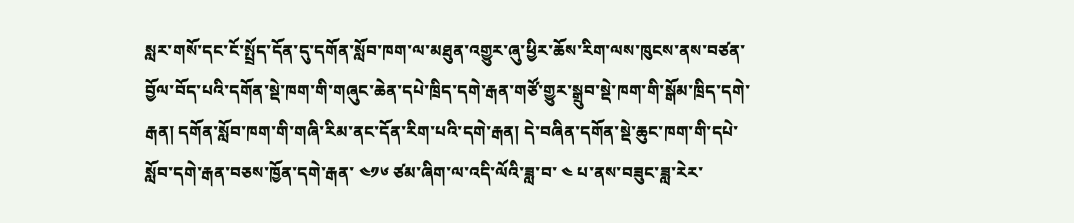སླར་གསོ་དང་ངོ་སྤྲོད་དོན་དུ་དགོན་སློབ་ཁག་ལ་མཐུན་འགྱུར་ཞུ་ཕྱིར་ཆོས་རིག་ལས་ཁུངས་ནས་བཙན་བྱོལ་བོད་པའི་དགོན་སྡེ་ཁག་གི་གཞུང་ཆེན་དཔེ་ཁྲིད་དགེ་རྒན་གཙོ་གྱུར་སྒྲུབ་སྡེ་ཁག་གི་སྒོམ་ཁྲིད་དགེ་རྒན། དགོན་སློབ་ཁག་གི་གཞི་རིམ་ནང་དོན་རིག་པའི་དགེ་རྒན། དེ་བཞིན་དགོན་སྡེ་ཆུང་ཁག་གི་དཔེ་སློབ་དགེ་རྒན་བཅས་ཁྱོན་དགེ་རྒན་ ༤༡༦ ཙམ་ཞིག་ལ་འདི་ལོའི་ཟླ་བ་ ༤ པ་ནས་བཟུང་ཟླ་རེར་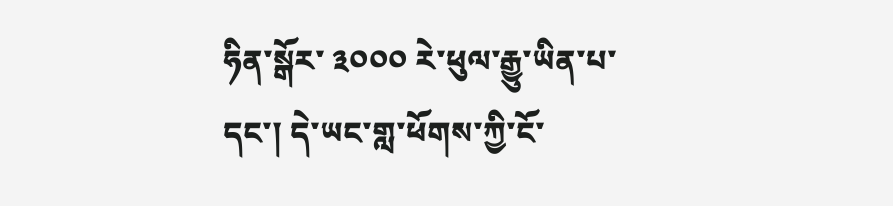ཧིན་སྒོར་ ༣༠༠༠ རེ་ཕུལ་རྒྱུ་ཡིན་པ་དང་། དེ་ཡང་གླ་ཕོགས་ཀྱི་ངོ་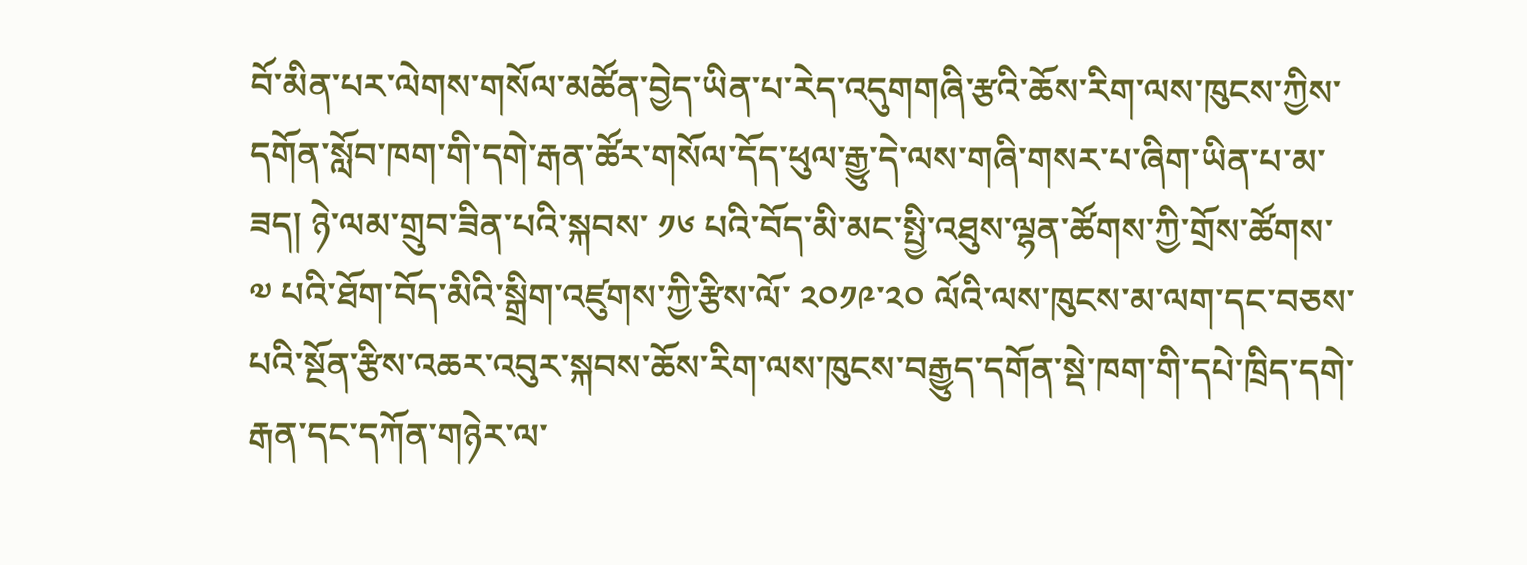བོ་མིན་པར་ལེགས་གསོལ་མཚོན་བྱེད་ཡིན་པ་རེད་འདུགགཞི་རྩའི་ཆོས་རིག་ལས་ཁུངས་ཀྱིས་དགོན་སློབ་ཁག་གི་དགེ་རྒན་ཚོར་གསོལ་དོད་ཕུལ་རྒྱུ་དེ་ལས་གཞི་གསར་པ་ཞིག་ཡིན་པ་མ་ཟད། ཉེ་ལམ་གྲུབ་ཟིན་པའི་སྐབས་ ༡༦ པའི་བོད་མི་མང་སྤྱི་འཐུས་ལྷན་ཚོགས་ཀྱི་གྲོས་ཚོགས་ ༧ པའི་ཐོག་བོད་མིའི་སྒྲིག་འཛུགས་ཀྱི་རྩིས་ལོ་ ༢༠༡༩་༢༠ ལོའི་ལས་ཁུངས་མ་ལག་དང་བཅས་པའི་སྔོན་རྩིས་འཆར་འབུར་སྐབས་ཆོས་རིག་ལས་ཁུངས་བརྒྱུད་དགོན་སྡེ་ཁག་གི་དཔེ་ཁྲིད་དགེ་རྒན་དང་དཀོན་གཉེར་ལ་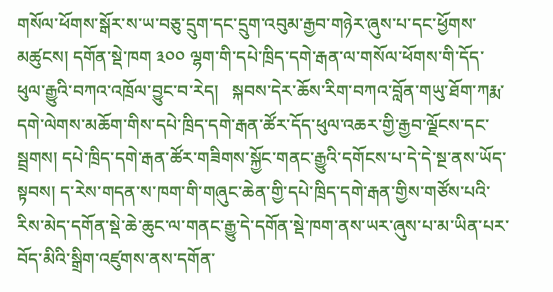གསོལ་ཕོགས་སྒོར་ས་ཡ་བཅུ་དྲུག་དང་དྲུག་འབུམ་རྒྱབ་གཉེར་ཞུས་པ་དང་ཕྱོགས་མཚུངས། དགོན་སྡེ་ཁག ༣༠༠ ལྷག་གི་དཔེ་ཁྲིད་དགེ་རྒན་ལ་གསོལ་ཕོགས་གི་དོད་ཕུལ་རྒྱུའི་བཀའ་འཁྲོལ་བྱུང་བ་རེད།   སྐབས་དེར་ཆོས་རིག་བཀའ་བློན་གཡུ་ཐོག་ཀརྨ་དགེ་ལེགས་མཆོག་གིས་དཔེ་ཁྲིད་དགེ་རྒན་ཚོར་དོད་ཕུལ་འཆར་གྱི་རྒྱབ་ལྗོངས་དང་སྦྲགས། དཔེ་ཁྲིད་དགེ་རྒན་ཚོར་གཟིགས་སྐྱོང་གནང་རྒྱུའི་དགོངས་པ་དེ་དེ་སྔ་ནས་ཡོད་སྟབས། ད་རེས་གདན་ས་ཁག་གི་གཞུང་ཆེན་གྱི་དཔེ་ཁྲིད་དགེ་རྒན་གྱིས་གཙོས་པའི་རིས་མེད་དགོན་སྡེ་ཆེ་ཆུང་ལ་གནང་རྒྱུ་དེ་དགོན་སྡེ་ཁག་ནས་ཡར་ཞུས་པ་མ་ཡིན་པར་བོད་མིའི་སྒྲིག་འཛུགས་ནས་དགོན་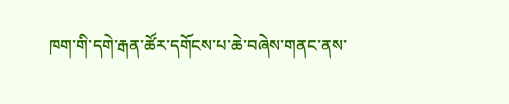ཁག་གི་དགེ་རྒན་ཚོར་དགོངས་པ་ཆེ་བཞེས་གནང་ནས་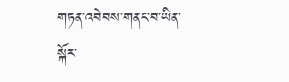གཏན་འབེབས་གནང་བ་ཡིན་སྐོར་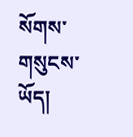སོགས་གསུངས་ཡོད།